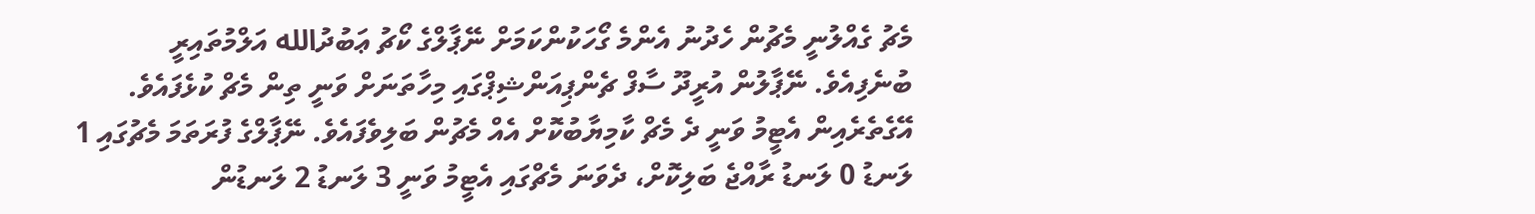މެޗު ގެއްލުނީ މެޗުން ހެދުނު އެންމެ ގޯހަކުންކަމަށް ނޭޕާލްގެ ކޯޗު ޢަބުދުالله އަލްމުތައިރީ ބުނެފިއެވެ. ނޭޕާލުން އުރީދޫ ސާފް ޗެންޕިއަންޝިޕްގައި މިހާތަނަށް ވަނީ ތިން މެޗް ކުޅެފައެވެ. އޭގެތެރެއިން އެޓީމު ވަނީ ދެ މެޗް ކާމިޔާބުކޮށް އެއް މެޗުން ބަލިވެފައެވެ. ނޭޕާލްގެ ފުރަތަމަ މެޗުގައި 1 ލަނޑު 0 ލަނޑު ރާއްޖެ ބަލިކޮށް، ދެވަނަ މެޗްގައި އެޓީމު ވަނީ 3 ލަނޑު 2 ލަނޑުން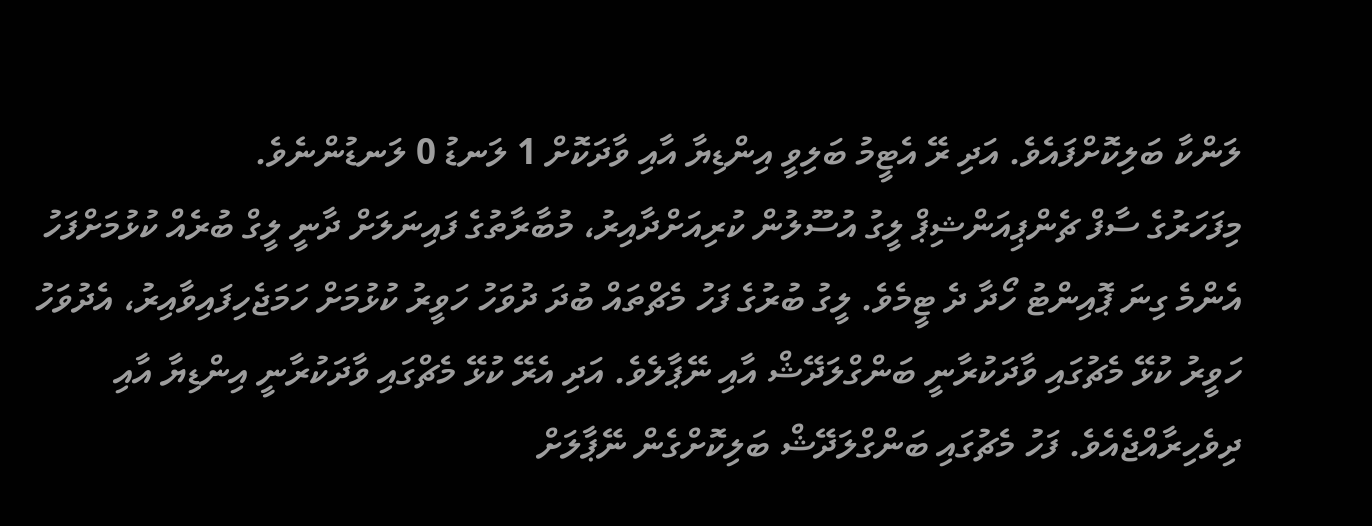ލަންކާ ބަލިކޮށްފައެވެ. އަދި ރޭ އެޓީމު ބަލިވީ އިންޑިޔާ އާއި ވާދަކޮށް 1 ލަނޑު 0 ލަނޑުންނެވެ.
މިފަހަރުގެ ސާފް ޗެންޕިއަންޝިޕް ލީގު އުސޫލުން ކުރިއަށްދާއިރު، މުބާރާތުގެ ފައިނަލަށް ދާނީ ލީގް ބުރެއް ކުޅުމަށްފަހު އެންމެ ގިނަ ޕޮއިންޓު ހޯދާ ދެ ޓީމެވެ. ލީގު ބުރުގެ ފަހު މެޗްތައް ބުދަ ދުވަހު ހަވީރު ކުޅުމަށް ހަމަޖެހިފައިވާއިރު، އެދުވަހު ހަވީރު ކުޅޭ މެޗުގައި ވާދަކުރާނީ ބަންގްލަދޭޝް އާއި ނޭޕާލެވެ. އަދި އެރޭ ކުޅޭ މެޗްގައި ވާދަކުރާނީ އިންޑިޔާ އާއި ދިވެހިރާއްޖެއެވެ. ފަހު މެޗުގައި ބަންގްލަދޭޝް ބަލިކޮށްގެން ނޭޕާލަށް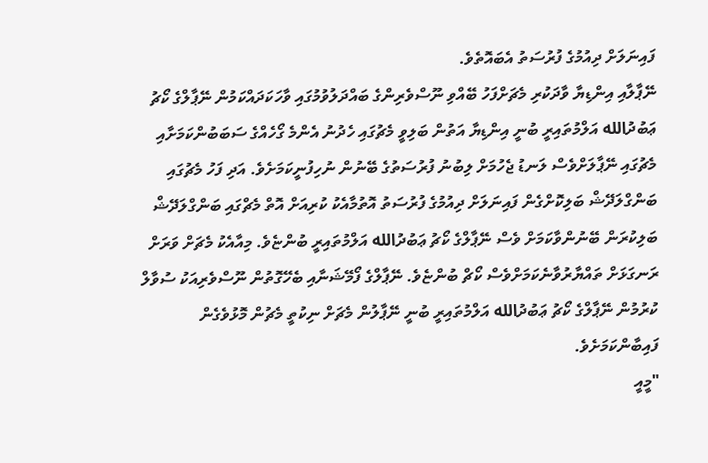ފައިނަލަށް ދިއުމުގެ ފުރުސަތު އެބައޮތެވެ.
ނޭޕާލާއި އިންޑިޔާ ވާދަކުރި މެޗަށްފަހު ބޭއްވި ނޫސްވެރިންގެ ބައްދަލުވުމުގައި ވާހަކަދައްކަމުން ނޭޕާލްގެ ކޯޗު ޢަބުދުالله އަލްމުތައިރީ ބުނީ އިންޑިޔާ އަތުން ބަލިވީ މެޗުގައި ހެދުނު އެންމެ ގޯހެއްގެ ސަބަބުންކަމަށާއި މެޗުގައި ނޭޕާލަށްވެސް ލަނޑު ޖެހުމަށް ލިބުނު ފުރުސަތުގެ ބޭނުން ނުހިފުނީކަމަށެވެ. އަދި ފަހު މެޗުގައި ބަންގްލަދޭޝް ބަލިކޮށްގެން ފައިނަލަށް ދިއުމުގެ ފުރުސަތު އޮތުމާއެކު ކުރިއަށް އޮތް މެޗްގައި ބަންގްލަދޭޝް ބަލިކުރަން ބޭނުންވާކަމަށް ވެސް ނޭޕާލްގެ ކޯޗު ޢަބުދުالله އަލްމުތައިރީ ބުންޏެވެ. މިއާއެކު މެޗަށް ވަރަށް ރަނގަޅަށް ތައްޔާރުވާނެކަމަށްވެސް ކޯޗް ބުންޏެވެ. ނޭޕާލްގެ ފޯމޭޝަނާއި ބެހޭގޮތުން ނޫސްވެރިއަކު ސުވާލް ކުރުމުން ނޭޕާލްގެ ކޯޗު ޢަބުދުالله އަލްމުތައިރީ ބުނީ ނޭޕާލުން މެޗަށް ނިކުތީ މެޗުން މޮޅުވެގެން ފައިބާންކަމަށެވެ.
"މީއީ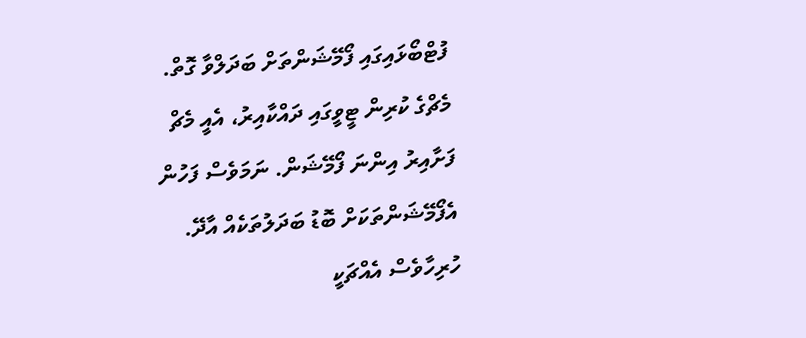ފުޓްބޯޅައިގައި ފޯމޭޝަންތަށް ބަދަލްވާ ގޮތް. މެޗްގެ ކުރިން ޓީވީގައި ދައްކާއިރު، އެއީ މެޗް ފަށާއިރު އިންނަ ފޯމޭޝަން. ނަމަވެސް ފަހުން އެފޯމޭޝަންތަކަށް ބޮޑު ބަދަލުތަކެއް އާދޭ. ހުރިހާވެސް އެއްޗަކީ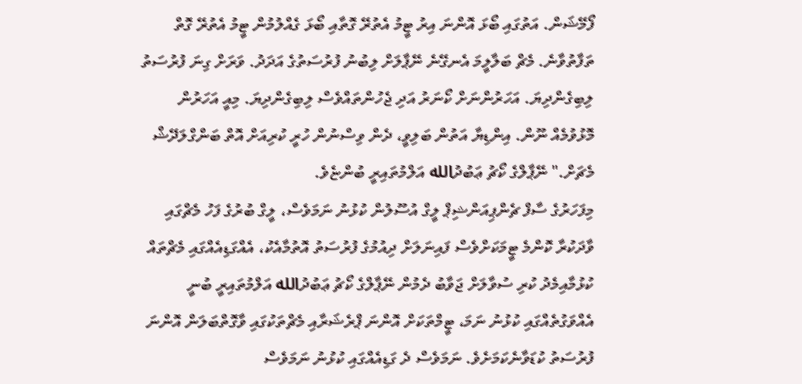ފޯމޭޝަން. އަތުގައި ބޯޅަ އޮންނަ އިރު ޓީމު އެތުރޭ ގޮތާއި ބޯޅަ ގެއްލުމުން ޓީމު އެތުރޭ ގޮތް ތަފާތުވާނެ. މެޗް ބަލާލީމަ އެނގޭނެ ނޭޕާލަށް ލިބުނު ފުރުސަތުގެ އަދަދު. ވަރަށް ގިނަ ފުރުސަތު ލިބިގެންދިޔަ. އަހަރުންނަށް ކޯނަރު އަދި ޖެހުންތައްވެސް ލިބިގެންދިޔަ. މިއީ އަހަރުން މޮޅުވުމެއް ނޫން. އިންޑިޔާ އަތުން ބަލިވީ، ދެން ވިސްނުން ހުރީ ކުރިއަށް އޮތް ބަންގްލަދޭޝް މެޗަށް." ނޭޕާލްގެ ކޯޗު ޢަބުދުالله އަލްމުތައިރީ ބުންޏެވެ.
މިފަހަރުގެ ސާފް ޗެންޕިއަންޝިޕް ލީގް އުސޫލުން ކުޅުނު ނަމަވެސް، ލީގް ބުރުގެ ފަހު މެޗްގައި ވާދަކުރާ ކޮންމެ ޓީމަކަށްވެސް ފައިނަލަށް ދިއުމުގެ ފުރުސަތު އޮތުމާއެކު، އެއްގަޑިއެއްގައި މެޗްތައް ކުޅުމާއިމެދު ކުރި ސުވާލަށް ޖަވާބު ދެމުން ނޭޕާލްގެ ކޯޗު ޢަބުދުالله އަލްމުތައިރީ ބުނީ އެއްވަގުތެއްގައި ކުޅުނު ނަމަ، ޓީމްތަކަށް އޮންނަ ޕްރެޝަރާއި މެޗްތަކުގައި ވާގޮތްބަލަން އޮންނަ ފުރުސަތު ކުޑަވާނެކަމަށެވެ. ނަމަވެސް ދެ ގަޑިއެއްގައި ކުޅުނު ނަމަވެސް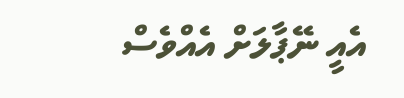އެއީ ނޭޕާލަށް އެއްވެސް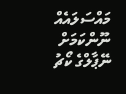މައްސަލައެއް ނޫންކަމަށް ނޭޕާލްގެ ކޯޗު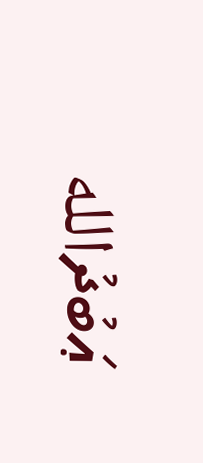ޢަބުދުالله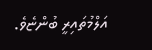އަލްމުތައިރީ ބުންޏެވެ.